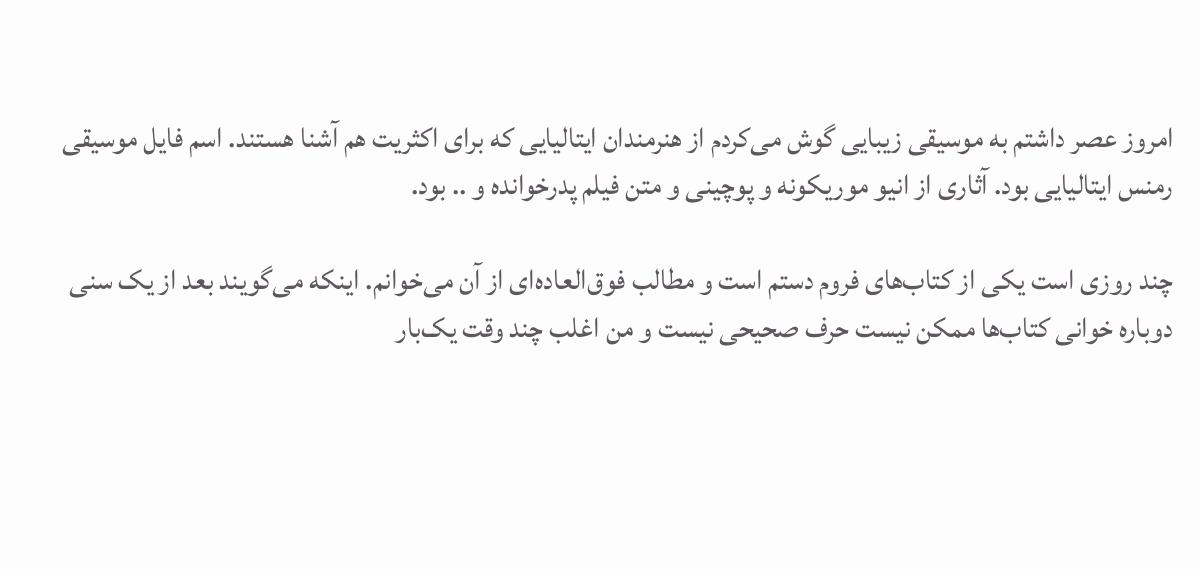امروز عصر داشتم به موسیقی زیبایی گوش می‌کردم از هنرمندان ایتالیایی که برای اکثریت هم آشنا هستند. اسم فایل موسیقی رمنس ایتالیایی بود. آثاری از انیو موریکونه و پوچینی و متن فیلم پدرخوانده و .. بود.

چند روزی است یکی از کتاب‌های فروم دستم است و مطالب فوق‌العاده‌ای از آن می‌‌خوانم. اینکه می‌گویند بعد از یک سنی دوباره خوانی کتاب‌ها ممکن نیست حرف صحیحی نیست و من اغلب چند وقت یک‌بار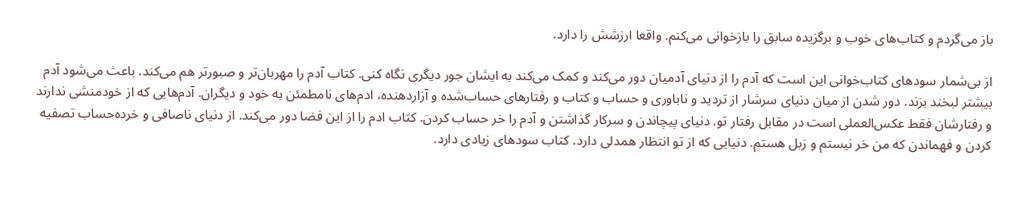باز می‌گردم و کتاب‌های خوب و برگزیده سابق را بازخوانی می‌کنم. واقعا ارزشش را دارد.

از بی‌شمار سودهای کتاب‌خوانی این است که آدم را از دنیای آدمیان دور می‌کند و کمک می‌کند به ایشان جور دیگری نگاه کنی. کتاب آدم را مهربان‌تر و صبورتر هم می‌کند. باعث می‌شود آدم بیشتر لبخند بزند. دور شدن از میان دنیای سرشار از تردید و ناباوری و حساب و کتاب و رفتارهای حساب‌شده و آزاردهنده، ادم‌های نامطمئن به خود و دیگران. آدم‌هایی که از خودمنشی ندارند و رفتارشان فقط عکس‌العملی است در مقابل رفتار تو. دنیای پیچاندن و سرکار گذاشتن و آدم را خر حساب کردن. کتاب ادم را از این فضا دور می‌کند. از دنیای ناصافی و خرده‌حساب تصفیه کردن و فهماندن که من خر نیستم و زبل هستم. دنیایی که از تو انتظار همدلی دارد. کتاب سودهای زیادی دارد.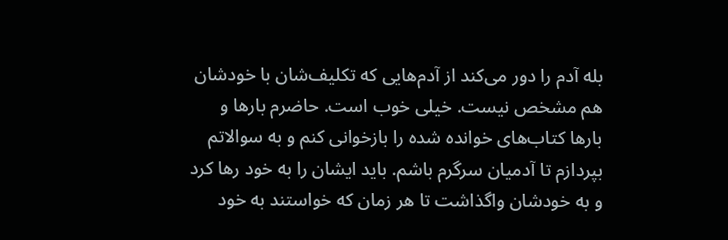بله آدم را دور می‌کند از آدم‌هایی که تکلیف‌شان با خودشان هم مشخص نیست. خیلی خوب است. حاضرم بارها و بارها کتاب‌های خوانده شده را بازخوانی کنم و به سوالاتم بپردازم تا آدمیان سرگرم باشم. باید ایشان را به خود رها کرد و به خودشان واگذاشت تا هر زمان که خواستند به خود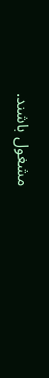مشغول باشند.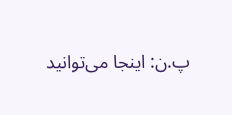پ.ن: اینجا می‌توانید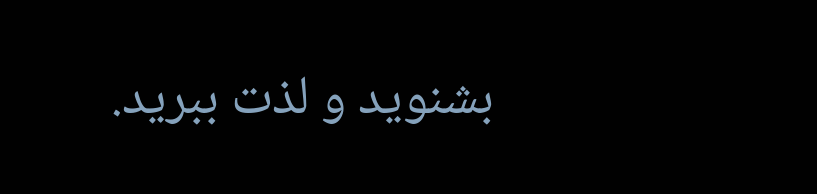بشنوید و لذت ببرید.